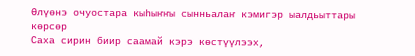Өлүөнэ очуостара кыһыҥҥы сынньалаҥ кэмигэр ыалдьыттары көрсөр
Саха сирин биир саамай кэрэ көстүүлээх,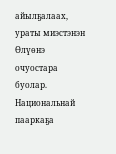айылҕалаах, ураты миэстэнэн Өлүөнэ очуостара буолар. Национальнай пааркаҕа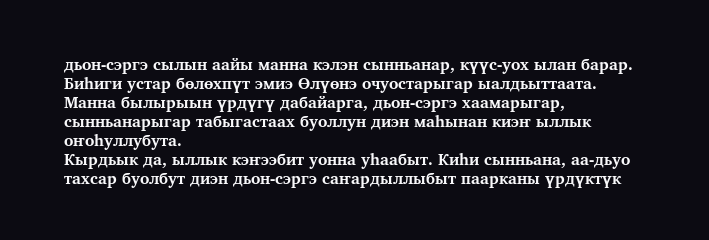дьон-сэргэ сылын аайы манна кэлэн сынньанар, күүс-уох ылан барар.
Биһиги устар бөлөхпүт эмиэ Өлүөнэ очуостарыгар ыалдьыттаата. Манна былырыын үрдүгү дабайарга, дьон-сэргэ хаамарыгар, сынньанарыгар табыгастаах буоллун диэн маһынан киэҥ ыллык оҥоһуллубута.
Кырдьык да, ыллык кэҥээбит уонна уһаабыт. Киһи сынньана, аа-дьуо тахсар буолбут диэн дьон-сэргэ саҥардыллыбыт паарканы үрдүктүк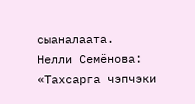сыаналаата.
Нелли Семёнова: «Тахсарга чэпчэки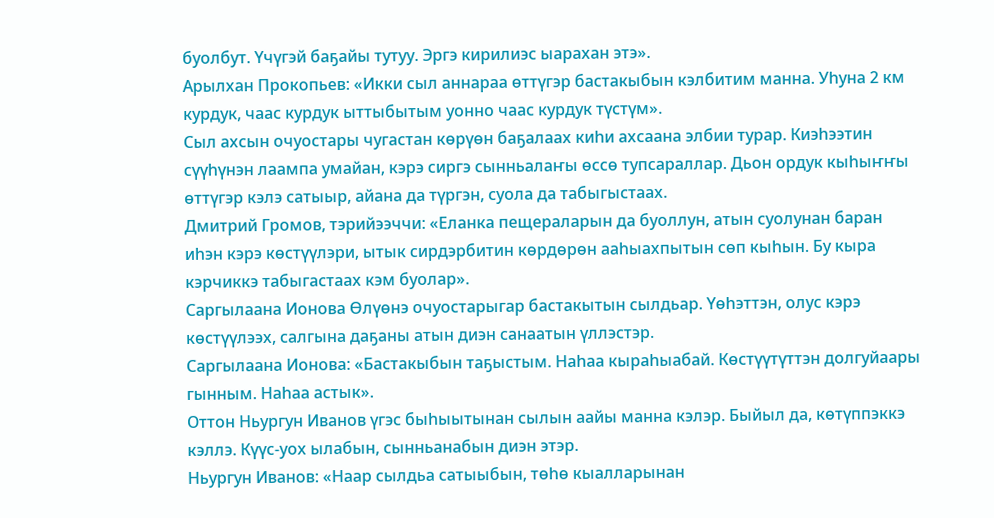буолбут. Үчүгэй баҕайы тутуу. Эргэ кирилиэс ыарахан этэ».
Арылхан Прокопьев: «Икки сыл аннараа өттүгэр бастакыбын кэлбитим манна. Уһуна 2 км курдук, чаас курдук ыттыбытым уонно чаас курдук түстүм».
Сыл ахсын очуостары чугастан көрүөн баҕалаах киһи ахсаана элбии турар. Киэһээтин сүүһүнэн лаампа умайан, кэрэ сиргэ сынньалаҥы өссө тупсараллар. Дьон ордук кыһыҥҥы өттүгэр кэлэ сатыыр, айана да түргэн, суола да табыгыстаах.
Дмитрий Громов, тэрийээччи: «Еланка пещераларын да буоллун, атын суолунан баран иһэн кэрэ көстүүлэри, ытык сирдэрбитин көрдөрөн ааһыахпытын сөп кыһын. Бу кыра кэрчиккэ табыгастаах кэм буолар».
Саргылаана Ионова Өлүөнэ очуостарыгар бастакытын сылдьар. Үөһэттэн, олус кэрэ көстүүлээх, салгына даҕаны атын диэн санаатын үллэстэр.
Саргылаана Ионова: «Бастакыбын таҕыстым. Наһаа кыраһыабай. Көстүүтүттэн долгуйаары гынным. Наһаа астык».
Оттон Ньургун Иванов үгэс быһыытынан сылын аайы манна кэлэр. Быйыл да, көтүппэккэ кэллэ. Күүс-уох ылабын, сынньанабын диэн этэр.
Ньургун Иванов: «Наар сылдьа сатыыбын, төһө кыалларынан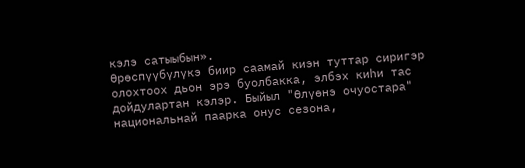кэлэ сатыыбын».
Өрөспүүбүлүкэ биир саамай киэн туттар сиригэр олохтоох дьон эрэ буолбакка, элбэх киһи тас дойдулартан кэлэр. Быйыл "Өлүөнэ очуостара" национальнай паарка онус сезона,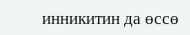инникитин да өссө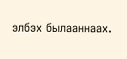элбэх былааннаах.